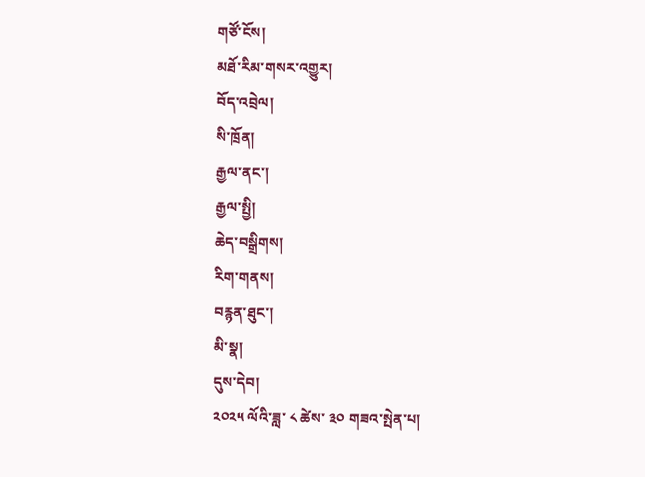གཙོ་ངོས།
མཐོ་རིམ་གསར་འགྱུར།
བོད་འབྲེལ།
སི་ཁྲོན།
རྒྱལ་ནང་།
རྒྱལ་སྤྱི།
ཆེད་བསྒྲིགས།
རིག་གནས།
བརྙན་ཐུང་།
མི་སྣ།
དུས་དེབ།
༢༠༢༥ ལོའི་ཟླ་ ༨ ཚེས་ ༣༠ གཟའ་སྤེན་པ།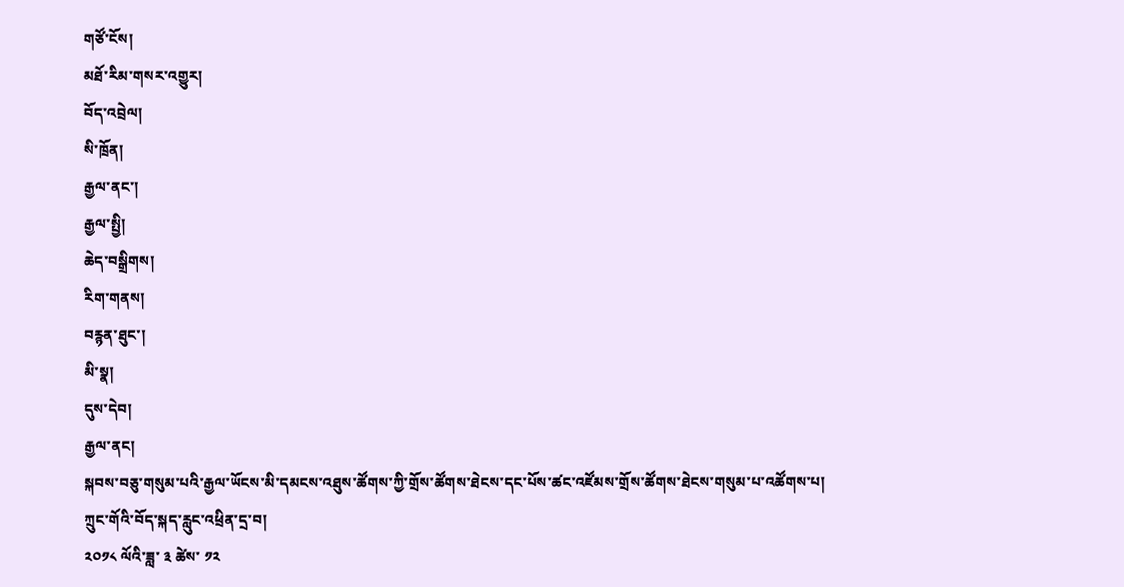གཙོ་ངོས།
མཐོ་རིམ་གསར་འགྱུར།
བོད་འབྲེལ།
སི་ཁྲོན།
རྒྱལ་ནང་།
རྒྱལ་སྤྱི།
ཆེད་བསྒྲིགས།
རིག་གནས།
བརྙན་ཐུང་།
མི་སྣ།
དུས་དེབ།
རྒྱལ་ནང།
སྐབས་བཅུ་གསུམ་པའི་རྒྱལ་ཡོངས་མི་དམངས་འཐུས་ཚོགས་ཀྱི་གྲོས་ཚོགས་ཐེངས་དང་པོས་ཚང་འཛོམས་གྲོས་ཚོགས་ཐེངས་གསུམ་པ་འཚོགས་པ།
ཀྲུང་གོའི་བོད་སྐད་རླུང་འཕྲིན་དྲ་བ།
༢༠༡༨ ལོའི་ཟླ་ ༣ ཚེས་ ༡༢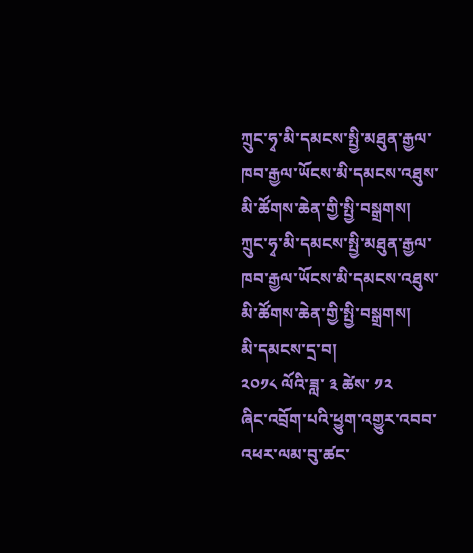ཀྲུང་ཧྭ་མི་དམངས་སྤྱི་མཐུན་རྒྱལ་ཁབ་རྒྱལ་ཡོངས་མི་དམངས་འཐུས་མི་ཚོགས་ཆེན་གྱི་སྤྱི་བསྒྲགས།
ཀྲུང་ཧྭ་མི་དམངས་སྤྱི་མཐུན་རྒྱལ་ཁབ་རྒྱལ་ཡོངས་མི་དམངས་འཐུས་མི་ཚོགས་ཆེན་གྱི་སྤྱི་བསྒྲགས།
མི་དམངས་དྲ་བ།
༢༠༡༨ ལོའི་ཟླ་ ༣ ཚེས་ ༡༢
ཞིང་འབྲོག་པའི་ཕྱུག་འགྱུར་འབབ་འཕར་ལམ་བུ་ཚང་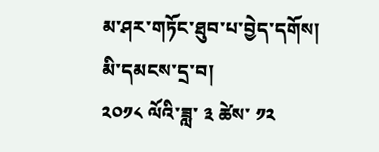མ་ཤར་གཏོང་ཐུབ་པ་བྱེད་དགོས།
མི་དམངས་དྲ་བ།
༢༠༡༨ ལོའི་ཟླ་ ༣ ཚེས་ ༡༢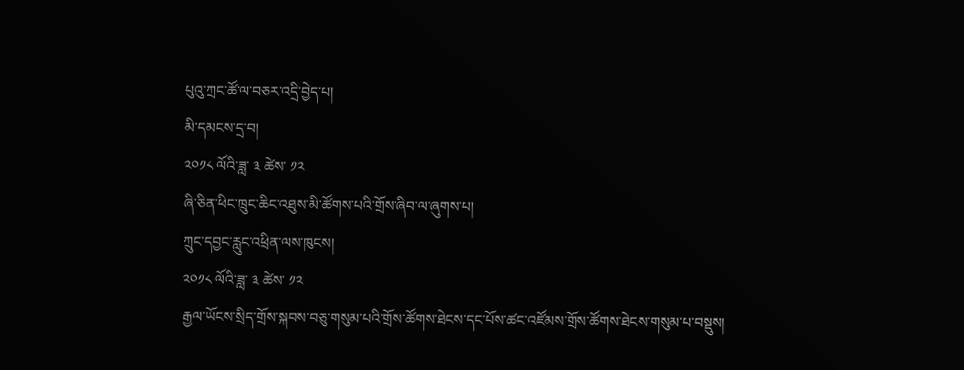པུའུ་ཀྲང་ཚོ་ལ་བཅར་འདྲི་བྱེད་པ།
མི་དམངས་དྲ་བ།
༢༠༡༨ ལོའི་ཟླ་ ༣ ཚེས་ ༡༢
ཞི་ཅིན་ཕིང་ཁྲུང་ཆིང་འཐུས་མི་ཚོགས་པའི་གྲོས་ཞིབ་ལ་ཞུགས་པ།
ཀྲུང་དབྱང་རླུང་འཕྲིན་ལས་ཁུངས།
༢༠༡༨ ལོའི་ཟླ་ ༣ ཚེས་ ༡༢
རྒྱལ་ཡོངས་སྲིད་གྲོས་སྐབས་བཅུ་གསུམ་པའི་གྲོས་ཚོགས་ཐེངས་དང་པོས་ཚང་འཛོམས་གྲོས་ཚོགས་ཐེངས་གསུམ་པ་བསྡུས།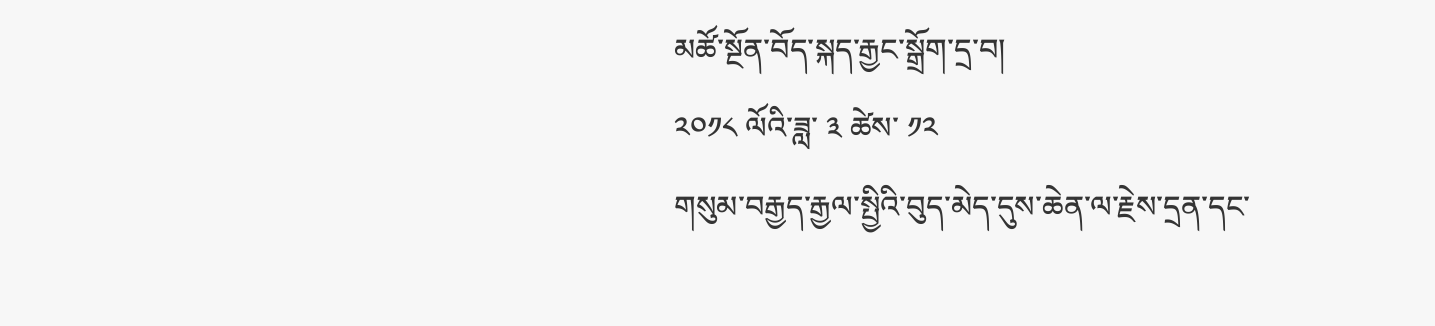མཚོ་སྔོན་བོད་སྐད་རྒྱང་སྒྲོག་དྲ་བ།
༢༠༡༨ ལོའི་ཟླ་ ༣ ཚེས་ ༡༢
གསུམ་བརྒྱད་རྒྱལ་སྤྱིའི་བུད་མེད་དུས་ཆེན་ལ་རྗེས་དྲན་དང་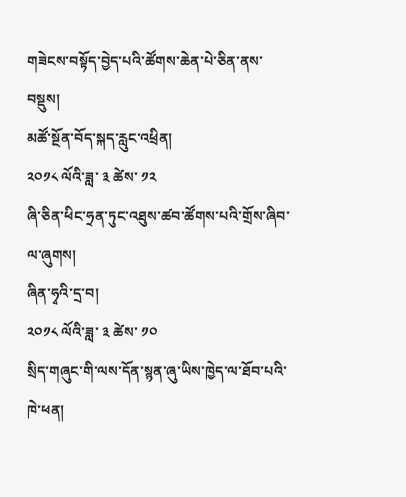གཟེངས་བསྟོད་བྱེད་པའི་ཚོགས་ཆེན་པེ་ཅིན་ནས་བསྡུས།
མཚོ་སྔོན་བོད་སྐད་རླུང་འཕྲིན།
༢༠༡༨ ལོའི་ཟླ་ ༣ ཚེས་ ༡༢
ཞི་ཅིན་ཕིང་ཧྲན་ཏུང་འཐུས་ཚབ་ཚོགས་པའི་གྲོས་ཞིབ་ལ་ཞུགས།
ཞིན་ཧྭའི་དྲ་བ།
༢༠༡༨ ལོའི་ཟླ་ ༣ ཚེས་ ༡༠
སྲིད་གཞུང་གི་ལས་དོན་སྙན་ཞུ་ཡིས་ཁྱེད་ལ་ཐོབ་པའི་ཁེ་ཕན།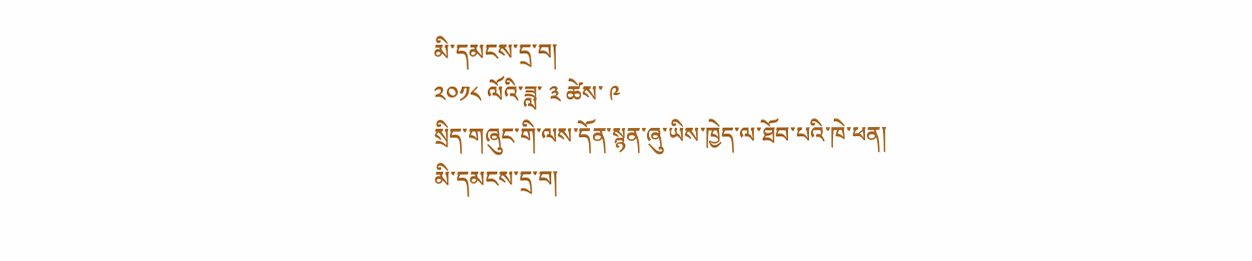མི་དམངས་དྲ་བ།
༢༠༡༨ ལོའི་ཟླ་ ༣ ཚེས་ ༩
སྲིད་གཞུང་གི་ལས་དོན་སྙན་ཞུ་ཡིས་ཁྱེད་ལ་ཐོབ་པའི་ཁེ་ཕན།
མི་དམངས་དྲ་བ།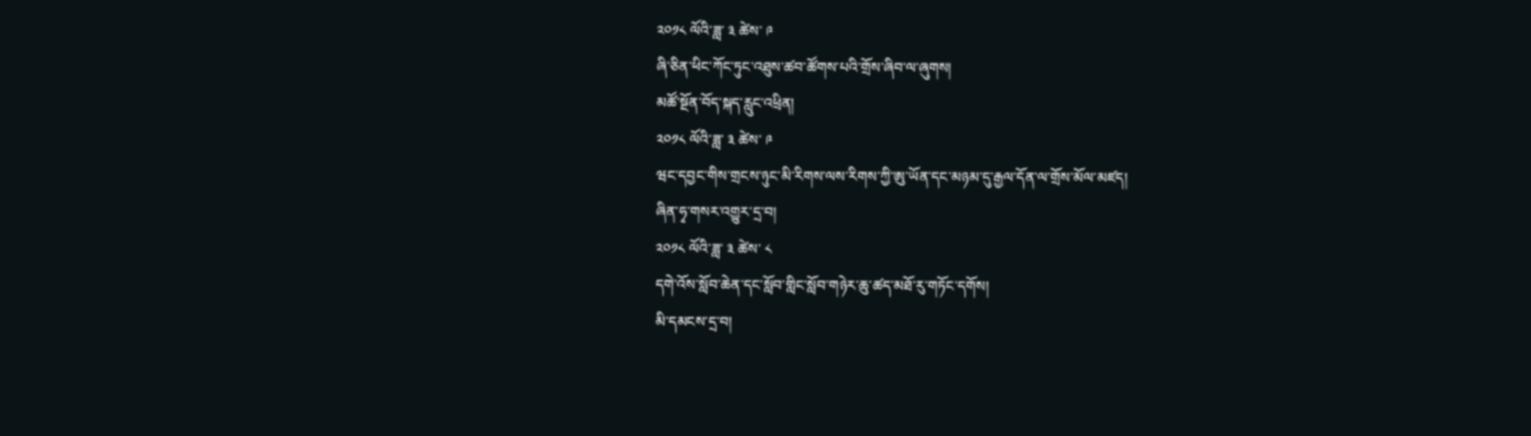༢༠༡༨ ལོའི་ཟླ་ ༣ ཚེས་ ༩
ཞི་ཅིན་ཕིང་ཀོང་ཏུང་འཐུས་ཚབ་ཚོགས་པའི་གྲོས་ཞིབ་ལ་ཞུགས།
མཚོ་སྔོན་བོད་སྐད་རླུང་འཕྲིན།
༢༠༡༨ ལོའི་ཟླ་ ༣ ཚེས་ ༩
ཝང་དབྱང་གིས་གྲངས་ཉུང་མི་རིགས་ལས་རིགས་ཀྱི་ཨུ་ཡོན་དང་མཉམ་དུ་རྒྱལ་དོན་ལ་གྲོས་མོལ་མཛད།
ཞིན་ཧྭ་གསར་འགྱུར་དྲ་བ།
༢༠༡༨ ལོའི་ཟླ་ ༣ ཚེས་ ༨
དགེ་འོས་སློབ་ཆེན་དང་སློབ་གླིང་སློབ་གཉེར་ཆུ་ཚད་མཐོ་རུ་གཏོང་དགོས།
མི་དམངས་དྲ་བ།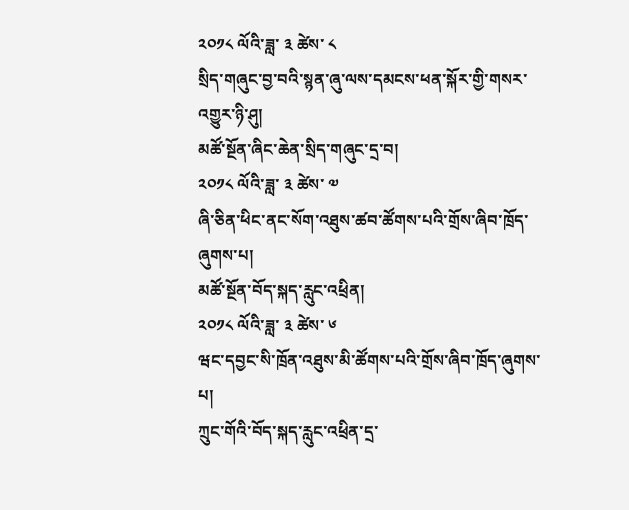༢༠༡༨ ལོའི་ཟླ་ ༣ ཚེས་ ༨
སྲིད་གཞུང་བྱ་བའི་སྙན་ཞུ་ལས་དམངས་ཕན་སྐོར་གྱི་གསར་འགྱུར་ཉི་ཤུ།
མཚོ་སྔོན་ཞིང་ཆེན་སྲིད་གཞུང་དྲ་བ།
༢༠༡༨ ལོའི་ཟླ་ ༣ ཚེས་ ༧
ཞི་ཅིན་ཕིང་ནང་སོག་འཐུས་ཚབ་ཚོགས་པའི་གྲོས་ཞིབ་ཁྲོད་ཞུགས་པ།
མཚོ་སྔོན་བོད་སྐད་རླུང་འཕྲིན།
༢༠༡༨ ལོའི་ཟླ་ ༣ ཚེས་ ༦
ཝང་དབྱང་སི་ཁྲོན་འཐུས་མི་ཚོགས་པའི་གྲོས་ཞིབ་ཁྲོད་ཞུགས་པ།
ཀྲུང་གོའི་བོད་སྐད་རླུང་འཕྲིན་དྲ་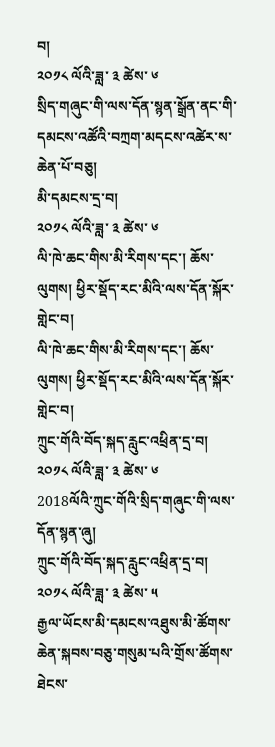བ།
༢༠༡༨ ལོའི་ཟླ་ ༣ ཚེས་ ༦
སྲིད་གཞུང་གི་ལས་དོན་སྙན་སྒྲོན་ནང་གི་དམངས་འཚོའི་བཀྲག་མདངས་འཚེར་ས་ཆེན་པོ་བཅུ།
མི་དམངས་དྲ་བ།
༢༠༡༨ ལོའི་ཟླ་ ༣ ཚེས་ ༦
ལི་ཁེ་ཆང་གིས་མི་རིགས་དང་། ཆོས་ལུགས། ཕྱིར་སྡོད་རང་མིའི་ལས་དོན་སྐོར་གླེང་བ།
ལི་ཁེ་ཆང་གིས་མི་རིགས་དང་། ཆོས་ལུགས། ཕྱིར་སྡོད་རང་མིའི་ལས་དོན་སྐོར་གླེང་བ།
ཀྲུང་གོའི་བོད་སྐད་རླུང་འཕྲིན་དྲ་བ།
༢༠༡༨ ལོའི་ཟླ་ ༣ ཚེས་ ༦
2018ལོའི་ཀྲུང་གོའི་སྲིད་གཞུང་གི་ལས་དོན་སྙན་ཞུ།
ཀྲུང་གོའི་བོད་སྐད་རླུང་འཕྲིན་དྲ་བ།
༢༠༡༨ ལོའི་ཟླ་ ༣ ཚེས་ ༥
རྒྱལ་ཡོངས་མི་དམངས་འཐུས་མི་ཚོགས་ཆེན་སྐབས་བཅུ་གསུམ་པའི་གྲོས་ཚོགས་ཐེངས་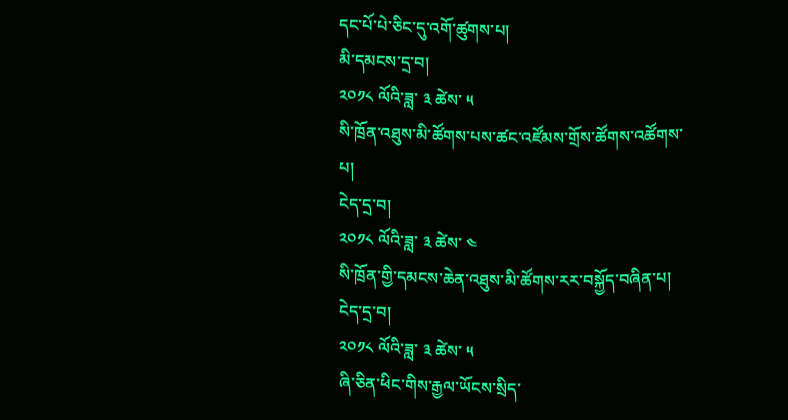དང་པོ་པེ་ཅིང་དུ་འགོ་ཚུགས་པ།
མི་དམངས་དྲ་བ།
༢༠༡༨ ལོའི་ཟླ་ ༣ ཚེས་ ༥
སི་ཁྲོན་འཐུས་མི་ཚོགས་པས་ཚང་འཛོམས་གྲོས་ཚོགས་འཚོགས་པ།
ངེད་དྲ་བ།
༢༠༡༨ ལོའི་ཟླ་ ༣ ཚེས་ ༤
སི་ཁྲོན་གྱི་དམངས་ཆེན་འཐུས་མི་ཚོགས་རར་བསྐྱོད་བཞིན་པ།
ངེད་དྲ་བ།
༢༠༡༨ ལོའི་ཟླ་ ༣ ཚེས་ ༥
ཞི་ཅིན་ཕིང་གིས་རྒྱལ་ཡོངས་སྲིད་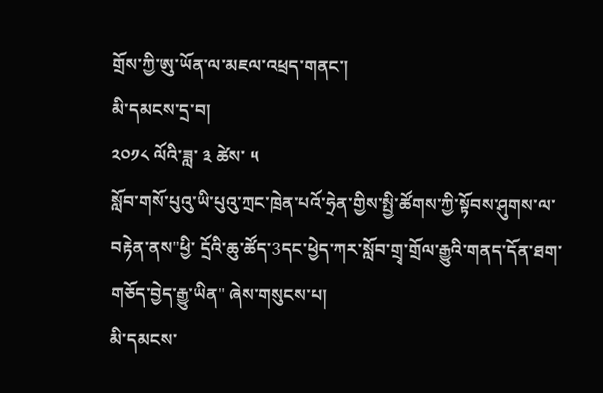གྲོས་ཀྱི་ཨུ་ཡོན་ལ་མཇལ་འཕྲད་གནང་།
མི་དམངས་དྲ་བ།
༢༠༡༨ ལོའི་ཟླ་ ༣ ཚེས་ ༥
སློབ་གསོ་པུའུ་ཡི་པུའུ་ཀྲང་ཁྲེན་པའོ་ཧྲེན་གྱིས་སྤྱི་ཚོགས་ཀྱི་སྟོབས་ཤུགས་ལ་བརྟེན་ནས"ཕྱི་ དྲོའི་ཆུ་ཚོད་3དང་ཕྱེད་ཀར་སློབ་གྲྭ་གྲོལ་རྒྱུའི་གནད་དོན་ཐག་གཅོད་བྱེད་རྒྱུ་ཡིན" ཞེས་གསུངས་པ།
མི་དམངས་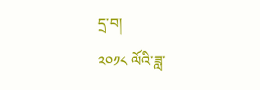དྲ་བ།
༢༠༡༨ ལོའི་ཟླ་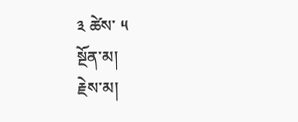༣ ཚེས་ ༥
སྔོན་མ།
རྗེས་མ།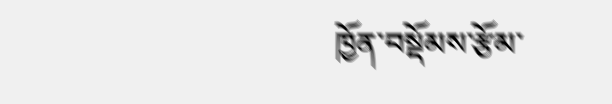ཁྱོན་བསྡོམས་རྩོམ་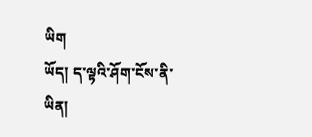ཡིག
ཡོད། ད་ལྟའི་ཤོག་ངོས་ནི་
ཡིན།